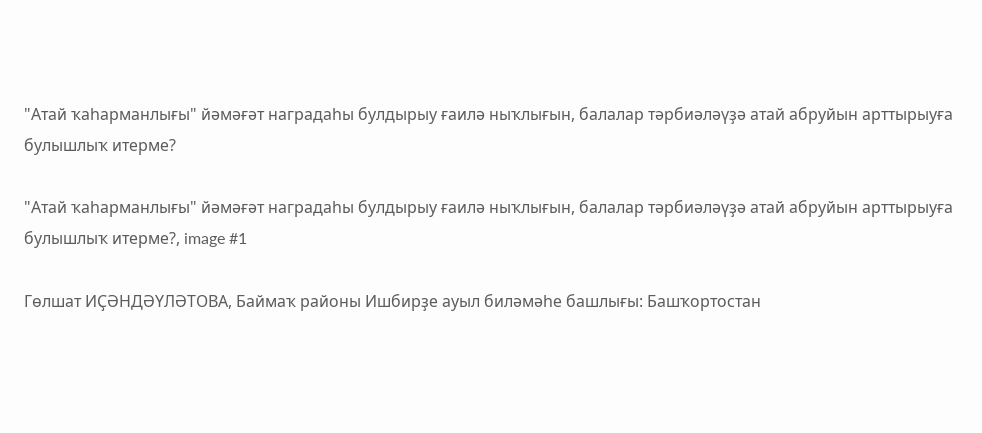"Атай ҡаһарманлығы" йәмәғәт наградаһы булдырыу ғаилә ныҡлығын, балалар тәрбиәләүҙә атай абруйын арттырыуға булышлыҡ итерме?

"Атай ҡаһарманлығы" йәмәғәт наградаһы булдырыу ғаилә ныҡлығын, балалар тәрбиәләүҙә атай абруйын арттырыуға булышлыҡ итерме?, image #1

Гөлшат ИҪӘНДӘҮЛӘТОВА, Баймаҡ районы Ишбирҙе ауыл биләмәһе башлығы: Башҡортостан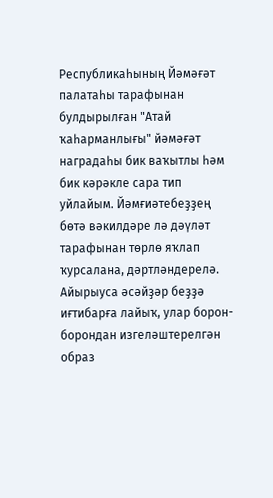Республикаһының Йәмәғәт палатаһы тарафынан булдырылған "Атай ҡаһарманлығы" йәмәғәт наградаһы бик ваҡытлы һәм бик кәрәкле сара тип уйлайым. Йәмғиәтебеҙҙең бөтә вәкилдәре лә дәүләт тарафынан төрлө яҡлап ҡурсалана, дәртләндерелә. Айырыуса әсәйҙәр беҙҙә иғтибарға лайыҡ, улар борон-борондан изгеләштерелгән образ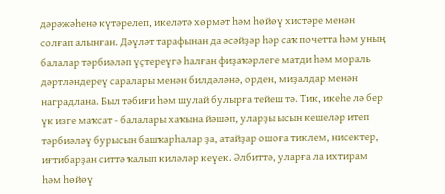дәрәжәһенә күтәрелеп, икеләтә хөрмәт һәм һөйөү хистәре менән солғап алынған. Дәүләт тарафынан да әсәйҙәр һәр саҡ почетта һәм уның балалар тәрбиәләп үҫтереүгә һалған фиҙаҡәрлеге матди һәм мораль дәртләндереү саралары менән билдәләнә, орден, миҙалдар менән наградлана. Был тәбиғи һәм шулай булырға тейеш тә. Тик, икеһе лә бер үк изге маҡсат - балалары хаҡына йәшәп, уларҙы ысын кешеләр итеп тәрбиәләү бурысын башҡарһалар ҙа, атайҙар ошоға тиклем, нисектер, иғтибарҙан ситтә ҡалып киләләр кеүек. Әлбиттә, уларға ла ихтирам һәм һөйөү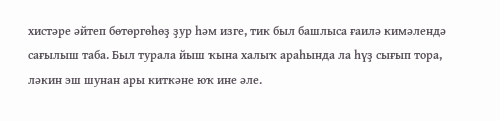хистәре әйтеп бөтөргөһөҙ ҙур һәм изге, тик был башлыса ғаилә кимәлендә сағылыш таба. Был турала йыш ҡына халыҡ араһында ла һүҙ сығып тора, ләкин эш шунан ары киткәне юҡ ине әле.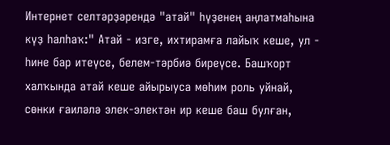Интернет селтәрҙәрендә "атай" һүҙенең аңлатмаһына күҙ һалһаҡ:" Атай - изге, ихтирамға лайыҡ кеше, ул - һине бар итеүсе, белем-тәрбиә биреүсе. Башҡорт халҡында атай кеше айырыуса мөһим роль уйнай, сөнки ғаиләлә элек-электән ир кеше баш булған,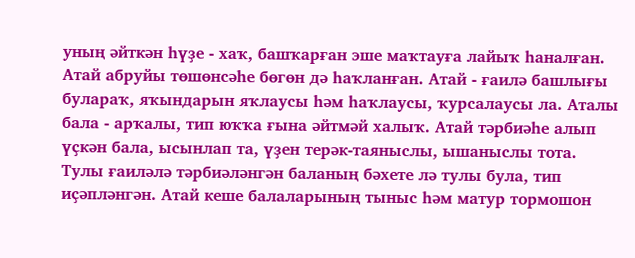уның әйткән һүҙе - хаҡ, башҡарған эше маҡтауға лайыҡ һаналған. Атай абруйы төшөнсәһе бөгөн дә һаҡланған. Атай - ғаилә башлығы булараҡ, яҡындарын яҡлаусы һәм һаҡлаусы, ҡурсалаусы ла. Аталы бала - арҡалы, тип юҡҡа ғына әйтмәй халыҡ. Атай тәрбиәһе алып үҫкән бала, ысынлап та, үҙен терәк-таяныслы, ышаныслы тота. Тулы ғаиләлә тәрбиәләнгән баланың бәхете лә тулы була, тип иҫәпләнгән. Атай кеше балаларының тыныс һәм матур тормошон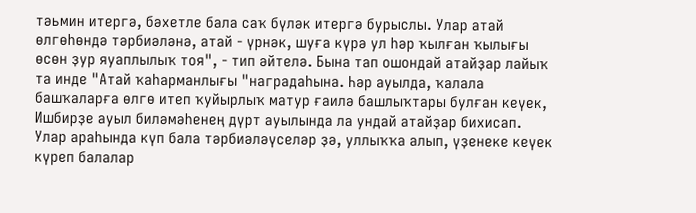тәьмин итергә, бәхетле бала саҡ бүләк итергә бурыслы. Улар атай өлгөһөндә тәрбиәләнә, атай - үрнәк, шуға күрә ул һәр ҡылған ҡылығы өсөн ҙур яуаплылыҡ тоя", - тип әйтелә. Бына тап ошондай атайҙар лайыҡ та инде "Атай ҡаһарманлығы "наградаһына. Һәр ауылда, ҡалала башҡаларға өлгө итеп ҡуйырлыҡ матур ғаилә башлыҡтары булған кеүек, Ишбирҙе ауыл биләмәһенең дүрт ауылында ла ундай атайҙар бихисап. Улар араһында күп бала тәрбиәләүселәр ҙә, уллыҡҡа алып, үҙенеке кеүек күреп балалар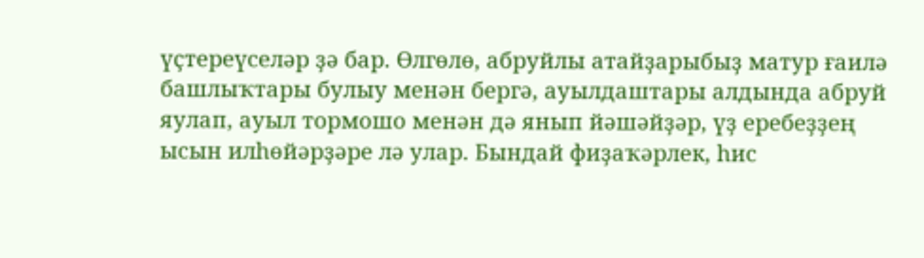үҫтереүселәр ҙә бар. Өлгөлө, абруйлы атайҙарыбыҙ матур ғаилә башлыҡтары булыу менән бергә, ауылдаштары алдында абруй яулап, ауыл тормошо менән дә янып йәшәйҙәр, үҙ еребеҙҙең ысын илһөйәрҙәре лә улар. Бындай фиҙаҡәрлек, һис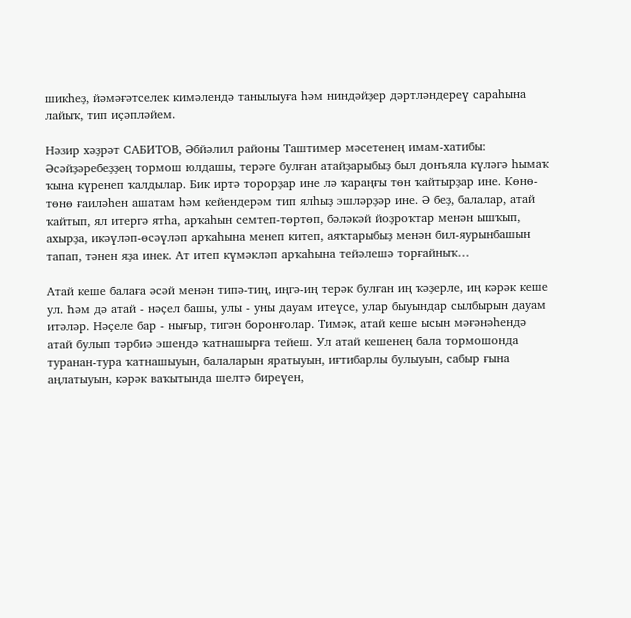шикһеҙ, йәмәғәтселек кимәлендә танылыуға һәм ниндәйҙер дәртләндереү сараһына лайыҡ, тип иҫәпләйем.

Нәзир хәҙрәт САБИТОВ, Әбйәлил районы Таштимер мәсетенең имам-хатибы: Әсәйҙәребеҙҙең тормош юлдашы, терәге булған атайҙарыбыҙ был донъяла күләгә һымаҡ ҡына күренеп ҡалдылар. Бик иртә торорҙар ине лә ҡараңғы төн ҡайтырҙар ине. Көнө-төнө ғаиләһен ашатам һәм кейендерәм тип ялһыҙ эшләрҙәр ине. Ә беҙ, балалар, атай ҡайтып, ял итергә ятһа, арҡаһын семтеп-төртөп, бәләкәй йоҙроҡтар менән ышҡып, ахырҙа, икәүләп-өсәүләп арҡаһына менеп китеп, аяҡтарыбыҙ менән бил-яурынбашын тапап, тәнен яҙа инек. Ат итеп күмәкләп арҡаһына тейәлешә торғайныҡ…

Атай кеше балаға әсәй менән типә-тиң, иңгә-иң терәк булған иң ҡәҙерле, иң кәрәк кеше ул. Һәм дә атай - нәҫел башы, улы - уны дауам итеүсе, улар быуындар сылбырын дауам итәләр. Нәҫеле бар - нығыр, тигән боронғолар. Тимәк, атай кеше ысын мәғәнәһендә атай булып тәрбиә эшендә ҡатнашырға тейеш. Ул атай кешенең бала тормошонда туранан-тура ҡатнашыуын, балаларын яратыуын, иғтибарлы булыуын, сабыр ғына аңлатыуын, кәрәк ваҡытында шелтә биреүен,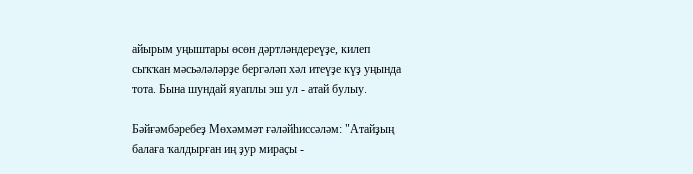айырым уңыштары өсөн дәртләндереүҙе, килеп сыҡҡан мәсьәләләрҙе бергәләп хәл итеүҙе күҙ уңында тота. Бына шундай яуаплы эш ул - атай булыу.

Бәйғәмбәребеҙ Мөхәммәт ғәләйһиссәләм: "Атайҙың балаға ҡалдырған иң ҙур мираҫы -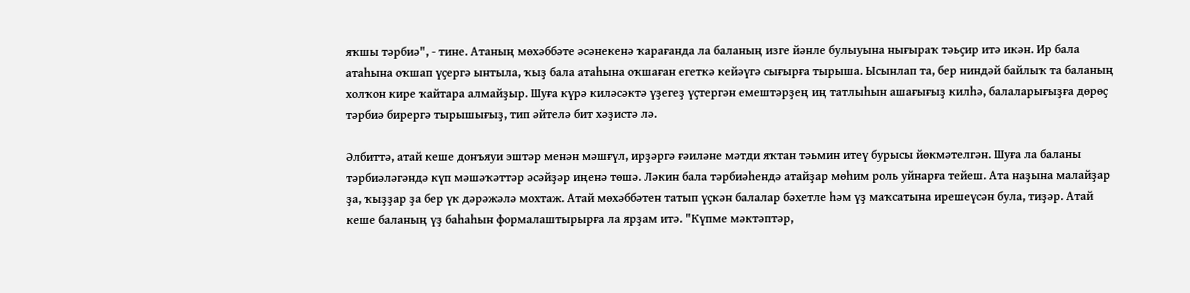яҡшы тәрбиә", - тине. Атаның мөхәббәте әсәнекенә ҡарағанда ла баланың изге йәнле булыуына нығыраҡ тәьҫир итә икән. Ир бала атаһына оҡшап үҫергә ынтыла, ҡыҙ бала атаһына оҡшаған егеткә кейәүгә сығырға тырыша. Ысынлап та, бер ниндәй байлыҡ та баланың холҡон кире ҡайтара алмайҙыр. Шуға күрә киләсәктә үҙегеҙ үҫтергән емештәрҙең иң татлыһын ашағығыҙ килһә, балаларығыҙға дөрөҫ тәрбиә бирергә тырышығыҙ, тип әйтелә бит хәҙистә лә.

Әлбиттә, атай кеше донъяуи эштәр менән мәшғүл, ирҙәргә ғәиләне мәтди яҡтан тәьмин итеү бурысы йөкмәтелгән. Шуға ла баланы тәрбиәләгәндә күп мәшәҡәттәр әсәйҙәр иңенә төшә. Ләкин бала тәрбиәһендә атайҙар мөһим роль уйнарға тейеш. Ата наҙына малайҙар ҙа, ҡыҙҙар ҙа бер үк дәрәжәлә мохтаж. Атай мөхәббәтен татып үҫкән балалар бәхетле һәм үҙ маҡсатына ирешеүсән була, тиҙәр. Атай кеше баланың үҙ баһаһын формалаштырырға ла ярҙам итә. "Күпме мәктәптәр,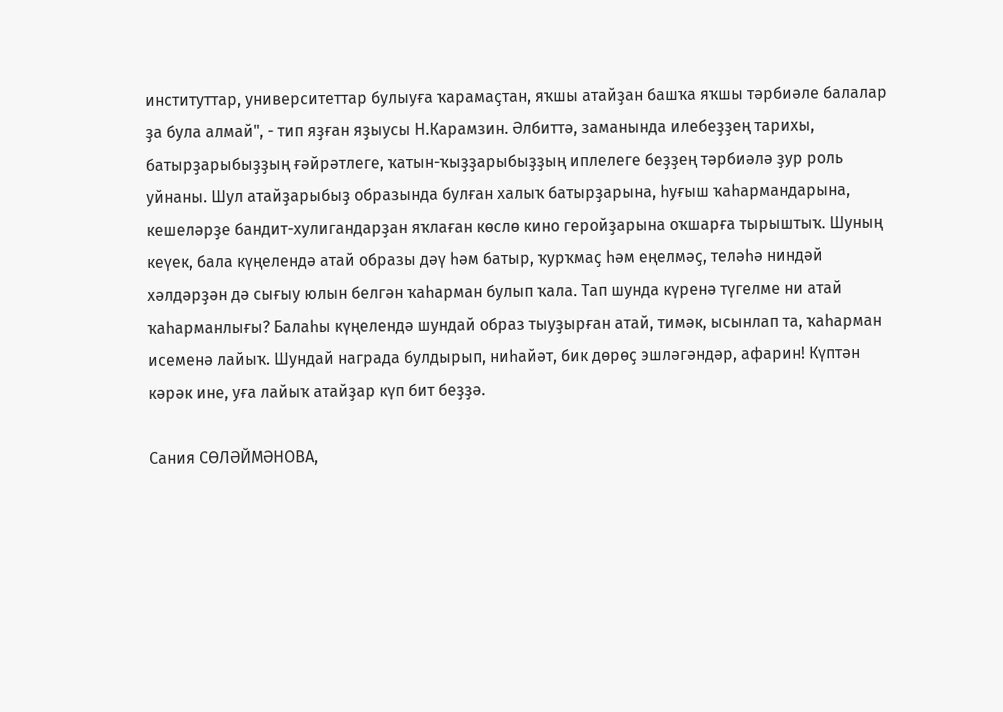институттар, университеттар булыуға ҡарамаҫтан, яҡшы атайҙан башҡа яҡшы тәрбиәле балалар ҙа була алмай", - тип яҙған яҙыусы Н.Карамзин. Әлбиттә, заманында илебеҙҙең тарихы, батырҙарыбыҙҙың ғәйрәтлеге, ҡатын-ҡыҙҙарыбыҙҙың иплелеге беҙҙең тәрбиәлә ҙур роль уйнаны. Шул атайҙарыбыҙ образында булған халыҡ батырҙарына, һуғыш ҡаһармандарына, кешеләрҙе бандит-хулигандарҙан яҡлаған көслө кино геройҙарына оҡшарға тырыштыҡ. Шуның кеүек, бала күңелендә атай образы дәү һәм батыр, ҡурҡмаҫ һәм еңелмәҫ, теләһә ниндәй хәлдәрҙән дә сығыу юлын белгән ҡаһарман булып ҡала. Тап шунда күренә түгелме ни атай ҡаһарманлығы? Балаһы күңелендә шундай образ тыуҙырған атай, тимәк, ысынлап та, ҡаһарман исеменә лайыҡ. Шундай награда булдырып, ниһайәт, бик дөрөҫ эшләгәндәр, афарин! Күптән кәрәк ине, уға лайыҡ атайҙар күп бит беҙҙә.

Сания СӨЛӘЙМӘНОВА,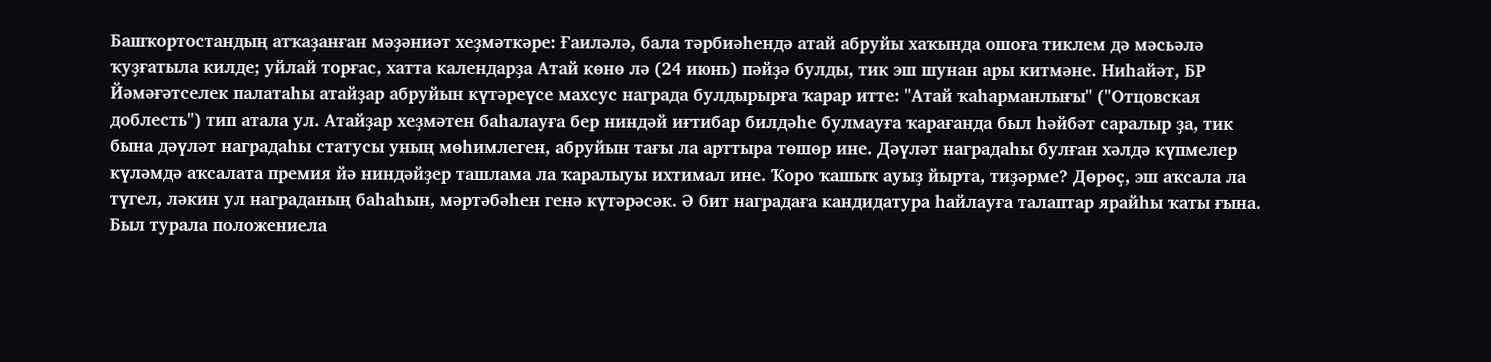Башҡортостандың атҡаҙанған мәҙәниәт хеҙмәткәре: Ғаиләлә, бала тәрбиәһендә атай абруйы хаҡында ошоға тиклем дә мәсьәлә ҡуҙғатыла килде; уйлай торғас, хатта календарҙа Атай көнө лә (24 июнь) пәйҙә булды, тик эш шунан ары китмәне. Ниһайәт, БР Йәмәғәтселек палатаһы атайҙар абруйын күтәреүсе махсус награда булдырырға ҡарар итте: "Атай ҡаһарманлығы" ("Отцовская доблесть") тип атала ул. Атайҙар хеҙмәтен баһалауға бер ниндәй иғтибар билдәһе булмауға ҡарағанда был һәйбәт саралыр ҙа, тик бына дәүләт наградаһы статусы уның мөһимлеген, абруйын тағы ла арттыра төшөр ине. Дәүләт наградаһы булған хәлдә күпмелер күләмдә аҡсалата премия йә ниндәйҙер ташлама ла ҡаралыуы ихтимал ине. Ҡоро ҡашыҡ ауыҙ йырта, тиҙәрме? Дөрөҫ, эш аҡсала ла түгел, ләкин ул награданың баһаһын, мәртәбәһен генә күтәрәсәк. Ә бит наградаға кандидатура һайлауға талаптар ярайһы ҡаты ғына. Был турала положениела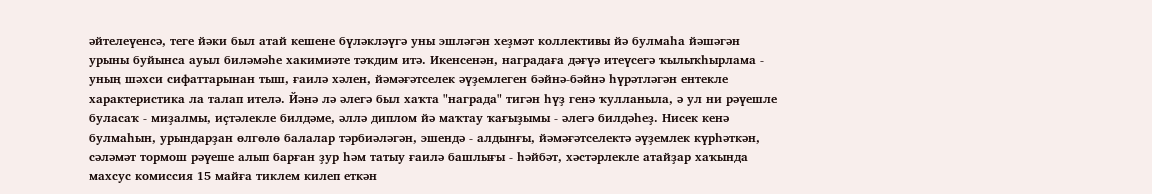әйтелеүенсә, теге йәки был атай кешене бүләкләүгә уны эшләгән хеҙмәт коллективы йә булмаһа йәшәгән урыны буйынса ауыл биләмәһе хакимиәте тәҡдим итә. Икенсенән, наградаға дәғүә итеүсегә ҡылыҡһырлама - уның шәхси сифаттарынан тыш, ғаилә хәлен, йәмәғәтселек әүҙемлеген бәйнә-бәйнә һүрәтләгән ентекле характеристика ла талап ителә. Йәнә лә әлегә был хаҡта "награда" тигән һүҙ генә ҡулланыла, ә ул ни рәүешле буласаҡ - миҙалмы, иҫтәлекле билдәме, әллә диплом йә маҡтау ҡағыҙымы - әлегә билдәһеҙ. Нисек кенә булмаһын, урындарҙан өлгөлө балалар тәрбиәләгән, эшендә - алдынғы, йәмәғәтселектә әүҙемлек күрһәткән, сәләмәт тормош рәүеше алып барған ҙур һәм татыу ғаилә башлығы - һәйбәт, хәстәрлекле атайҙар хаҡында махсус комиссия 15 майға тиклем килеп еткән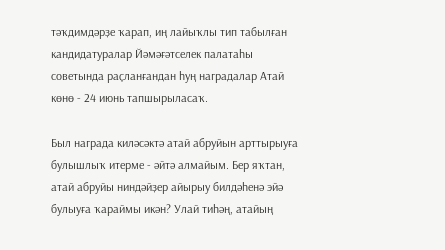тәҡдимдәрҙе ҡарап, иң лайыҡлы тип табылған кандидатуралар Йәмәғәтселек палатаһы советында раҫланғандан һуң наградалар Атай көнө - 24 июнь тапшырыласаҡ.

Был награда киләсәктә атай абруйын арттырыуға булышлыҡ итерме - әйтә алмайым. Бер яҡтан, атай абруйы ниндәйҙер айырыу билдәһенә эйә булыуға ҡараймы икән? Улай тиһәң, атайың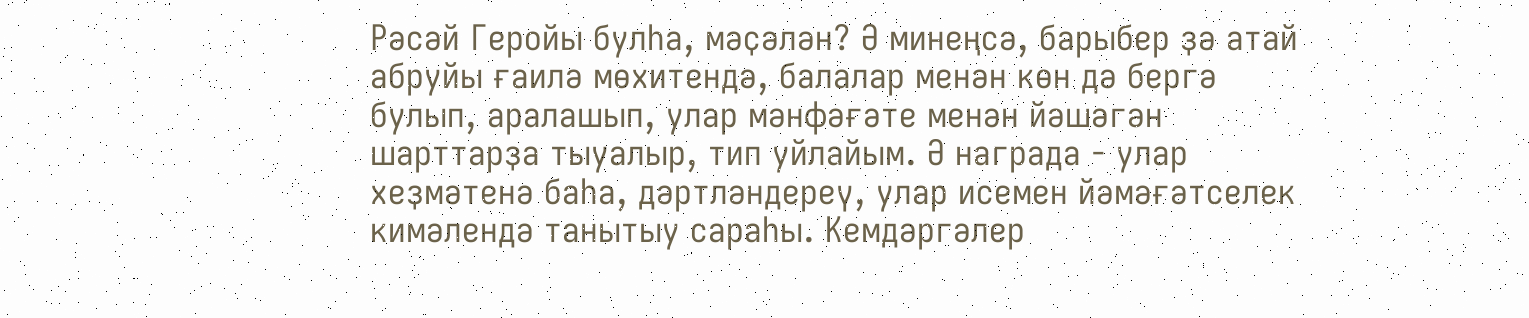Рәсәй Геройы булһа, мәҫәлән? Ә минеңсә, барыбер ҙә атай абруйы ғаилә мөхитендә, балалар менән көн дә бергә булып, аралашып, улар мәнфәғәте менән йәшәгән шарттарҙа тыуалыр, тип уйлайым. Ә награда - улар хеҙмәтенә баһа, дәртләндереү, улар исемен йәмәғәтселек кимәлендә танытыу сараһы. Кемдәргәлер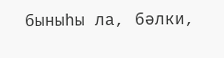быныһы ла, бәлки,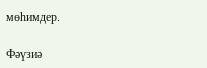мөһимдер.

Фәүзиә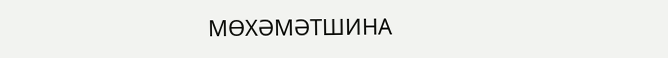МӨХӘМӘТШИНА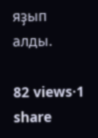яҙып алды.

82 views·1 share